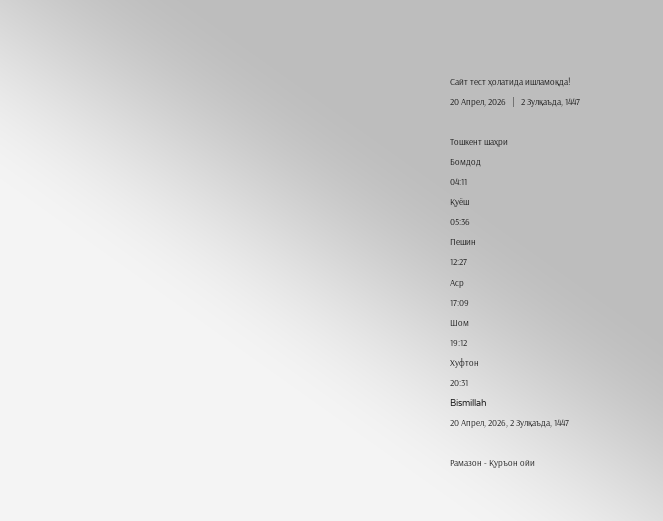Сайт тест ҳолатида ишламоқда!
20 Апрел, 2026   |   2 Зулқаъда, 1447

Тошкент шаҳри
Бомдод
04:11
Қуёш
05:36
Пешин
12:27
Аср
17:09
Шом
19:12
Хуфтон
20:31
Bismillah
20 Апрел, 2026, 2 Зулқаъда, 1447

Рамазон - Қуръон ойи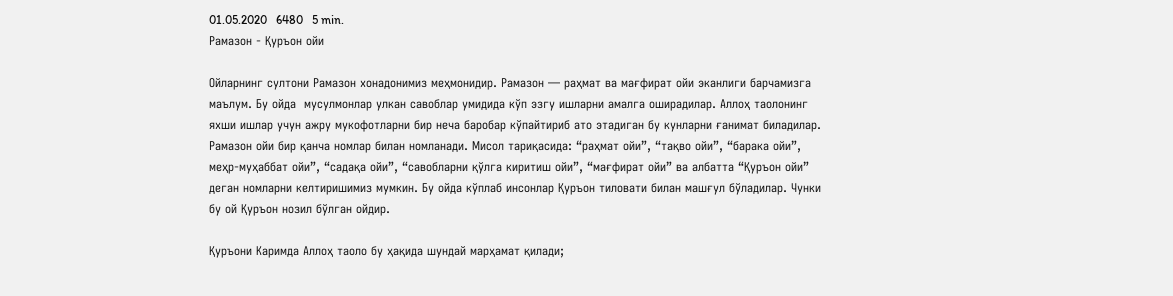01.05.2020   6480   5 min.
Рамазон - Қуръон ойи

Ойларнинг султони Рамазон хонадонимиз меҳмонидир. Рамазон — раҳмат ва мағфират ойи эканлиги барчамизга маълум. Бу ойда  мусулмонлар улкан савоблар умидида кўп эзгу ишларни амалга оширадилар. Аллоҳ таолонинг яхши ишлар учун ажру мукофотларни бир неча баробар кўпайтириб ато этадиган бу кунларни ғанимат биладилар.  Рамазон ойи бир қанча номлар билан номланади. Мисол тариқасида: “раҳмат ойи”, “тақво ойи”, “барака ойи”, меҳр-муҳаббат ойи”, “садақа ойи”, “савобларни қўлга киритиш ойи”, “мағфират ойи” ва албатта “Қуръон ойи” деган номларни келтиришимиз мумкин. Бу ойда кўплаб инсонлар Қуръон тиловати билан машғул бўладилар. Чунки бу ой Қуръон нозил бўлган ойдир.

Қуръони Каримда Аллоҳ таоло бу ҳақида шундай марҳамат қилади;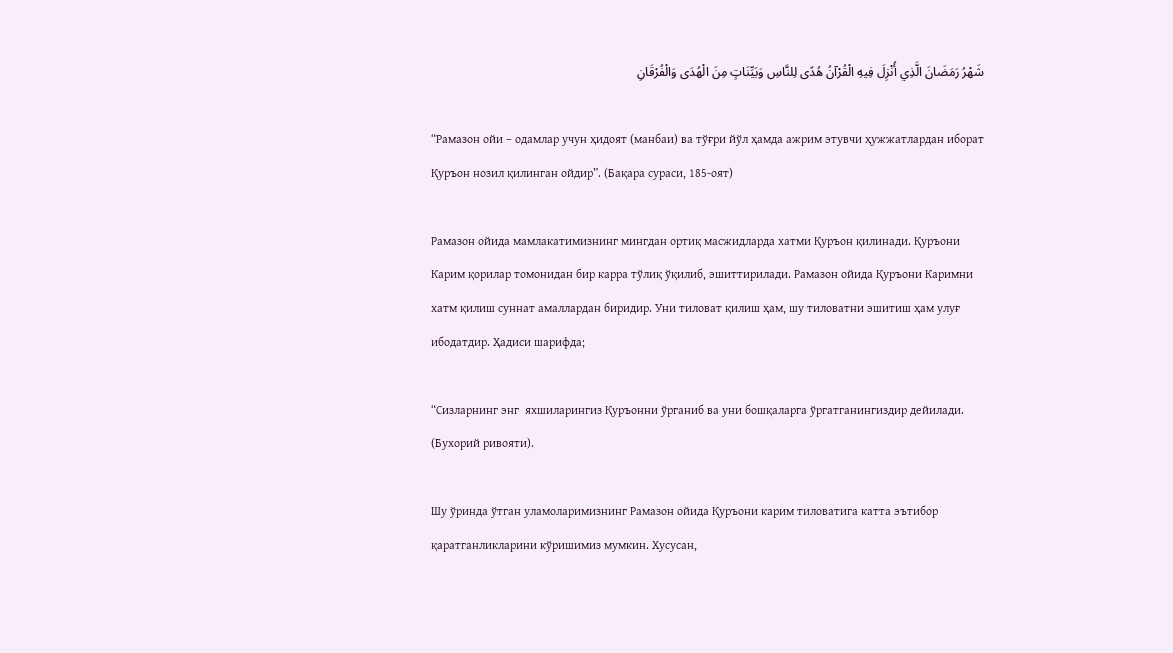شَهْرُ رَمَضَانَ الَّذِي أُنْزِلَ فِيهِ الْقُرْآنُ هُدًى لِلنَّاسِ وَبَيِّنَاتٍ مِنَ الْهُدَى وَالْفُرْقَانِ

“Рамазон ойи – одамлар учун ҳидоят (манбаи) ва тўғри йўл ҳамда ажрим этувчи ҳужжатлардан иборат Қуръон нозил қилинган ойдир”. (Бақара сураси, 185-оят)

Рамазон ойида мамлакатимизнинг мингдан ортиқ масжидларда хатми Қуръон қилинади. Қуръони  Карим қорилар томонидан бир карра тўлиқ ўқилиб, эшиттирилади. Рамазон ойида Қуръони Каримни хатм қилиш суннат амаллардан биридир. Уни тиловат қилиш ҳам, шу тиловатни эшитиш ҳам улуғ ибодатдир. Ҳадиси шарифда;

“Сизларнинг энг  яхшиларингиз Қуръонни ўрганиб ва уни бошқаларга ўргатганингиздир дейилади. (Бухорий ривояти).

Шу ўринда ўтган уламоларимизнинг Рамазон ойида Қуръони карим тиловатига катта эътибор қаратганликларини кўришимиз мумкин. Хусусан,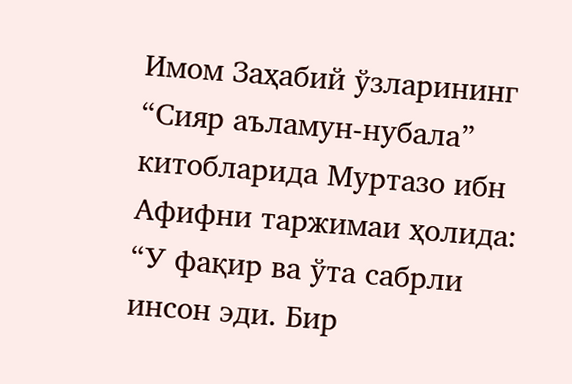Имом Заҳабий ўзларининг “Сияр аъламун-нубала” китобларида Муртазо ибн Афифни таржимаи ҳолида: “У фақир ва ўта сабрли инсон эди. Бир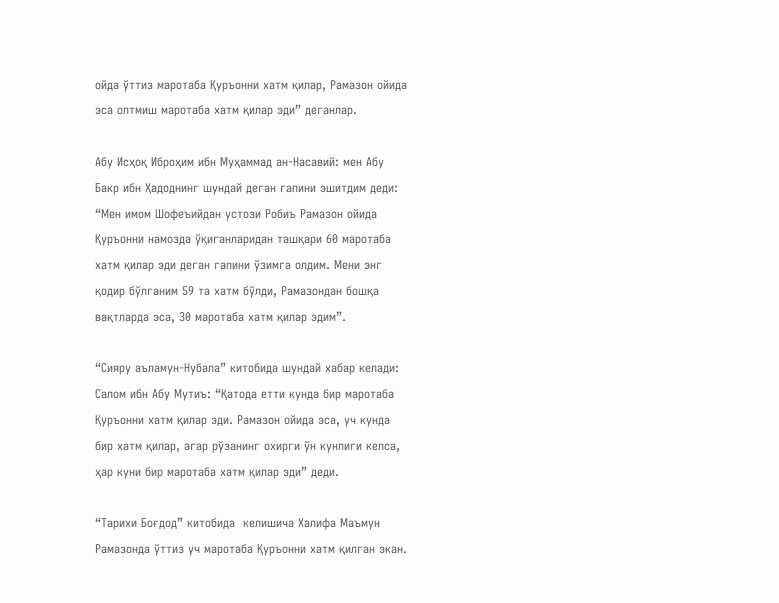ойда ўттиз маротаба Қуръонни хатм қилар, Рамазон ойида эса олтмиш маротаба хатм қилар эди” деганлар.

Абу Исҳоқ Иброҳим ибн Муҳаммад ан-Насавий: мен Абу Бакр ибн Ҳадоднинг шундай деган гапини эшитдим деди: “Мен имом Шофеъийдан устози Робиъ Рамазон ойида Қуръонни намозда ўқиганларидан ташқари 60 маротаба хатм қилар эди деган гапини ўзимга олдим. Мени энг қодир бўлганим 59 та хатм бўлди, Рамазондан бошқа вақтларда эса, 30 маротаба хатм қилар эдим”.

“Сияру аъламун-Нубала” китобида шундай хабар келади: Салом ибн Абу Мутиъ: “Қатода етти кунда бир маротаба Қуръонни хатм қилар эди. Рамазон ойида эса, уч кунда бир хатм қилар, агар рўзанинг охирги ўн кунлиги келса, ҳар куни бир маротаба хатм қилар эди” деди.

“Тарихи Боғдод” китобида  келишича Халифа Маъмун Рамазонда ўттиз уч маротаба Қуръонни хатм қилган экан.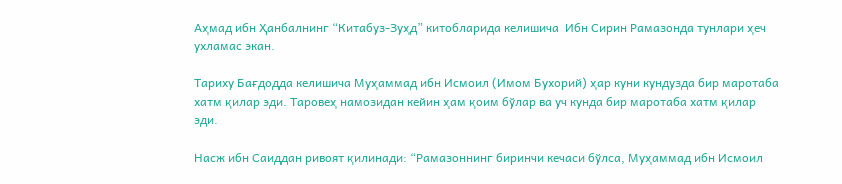Аҳмад ибн Ҳанбалнинг “Китабуз-Зуҳд” китобларида келишича  Ибн Сирин Рамазонда тунлари ҳеч ухламас экан.

Тариху Бағдодда келишича Муҳаммад ибн Исмоил (Имом Бухорий) ҳар куни кундузда бир маротаба хатм қилар эди. Таровеҳ намозидан кейин ҳам қоим бўлар ва уч кунда бир маротаба хатм қилар эди.

Насж ибн Саиддан ривоят қилинади: “Рамазоннинг биринчи кечаси бўлса, Муҳаммад ибн Исмоил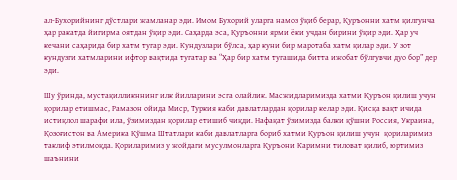ал-Бухорийнинг дўстлари жамланар эди. Имом Бухорий уларга намоз ўқиб берар, Қуръонни хатм қилгунча ҳар ракатда йигирма оятдан ўқир эди. Саҳарда эса, Қуръонни ярми ёки учдан бирини ўқир эди. Ҳар уч кечани саҳарида бир хатм тугар эди. Кундузлари бўлса, ҳар куни бир маротаба хатм қилар эди. У зот кундузги хатмларини ифтор вақтида тугатар ва “Ҳар бир хатм тугашида битта ижобат бўлгувчи дуо бор” дер эди.

Шу ўринда, мустақилликннинг илк йилларини эсга олайлик. Масжидларимизда хатми Қуръон қилиш учун қорилар етишмас, Рамазон ойида Миср, Туркия каби давлатлардан қорилар келар эди. Қисқа вақт ичида истиқлол шарафи ила, ўзимиздан қорилар етишиб чиқди. Нафақат ўзимизда балки қўшни Россия, Украина, Қозоғистон ва Америка Қўшма Штатлари каби давлатларга бориб хатми Қуръон қилиш учун  қориларимиз таклиф этилмоқда. Қориларимиз у жойдаги мусулмонларга Қуръони Каримни тиловат қилиб, юртимиз шаънини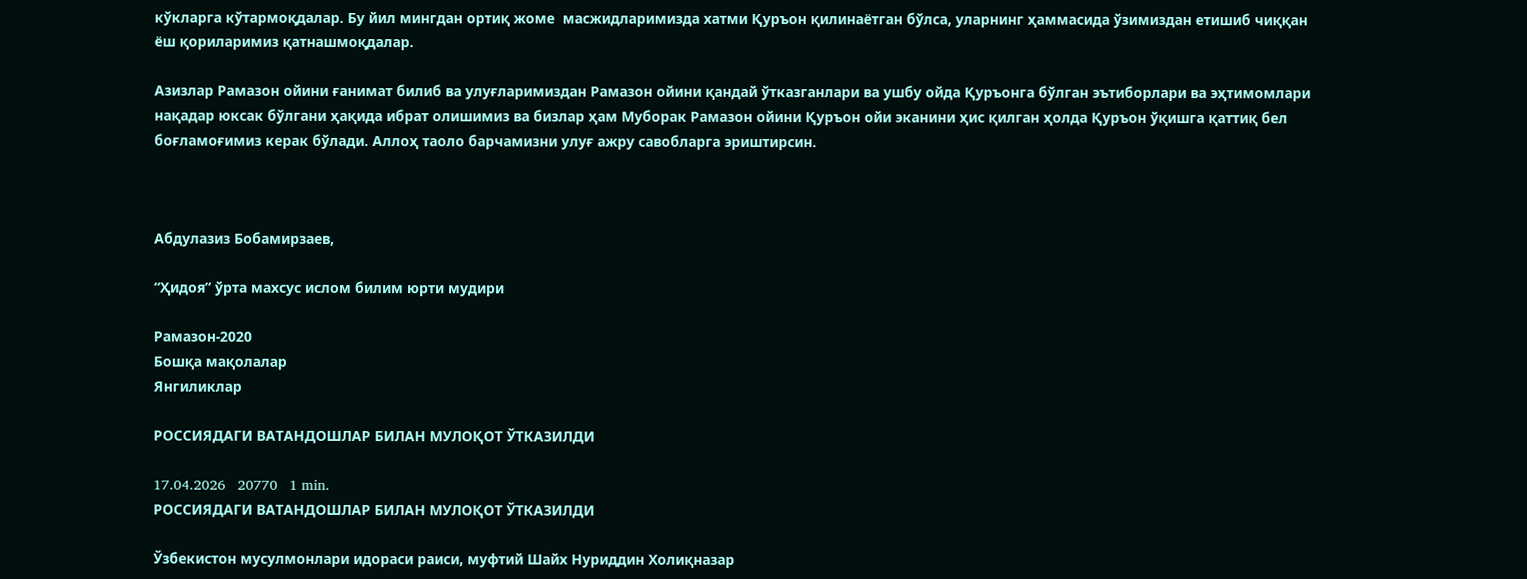кўкларга кўтармоқдалар. Бу йил мингдан ортиқ жоме  масжидларимизда хатми Қуръон қилинаётган бўлса, уларнинг ҳаммасида ўзимиздан етишиб чиққан ёш қориларимиз қатнашмоқдалар.

Азизлар Рамазон ойини ғанимат билиб ва улуғларимиздан Рамазон ойини қандай ўтказганлари ва ушбу ойда Қуръонга бўлган эътиборлари ва эҳтимомлари нақадар юксак бўлгани ҳақида ибрат олишимиз ва бизлар ҳам Муборак Рамазон ойини Қуръон ойи эканини ҳис қилган ҳолда Қуръон ўқишга қаттиқ бел боғламоғимиз керак бўлади. Аллоҳ таоло барчамизни улуғ ажру савобларга эриштирсин.



Абдулазиз Бобамирзаев,

“Ҳидоя” ўрта махсус ислом билим юрти мудири

Рамазон-2020
Бошқа мақолалар
Янгиликлар

РОССИЯДАГИ ВАТАНДОШЛАР БИЛАН МУЛОҚОТ ЎТКАЗИЛДИ

17.04.2026   20770   1 min.
РОССИЯДАГИ ВАТАНДОШЛАР БИЛАН МУЛОҚОТ ЎТКАЗИЛДИ

Ўзбекистон мусулмонлари идораси раиси, муфтий Шайх Нуриддин Холиқназар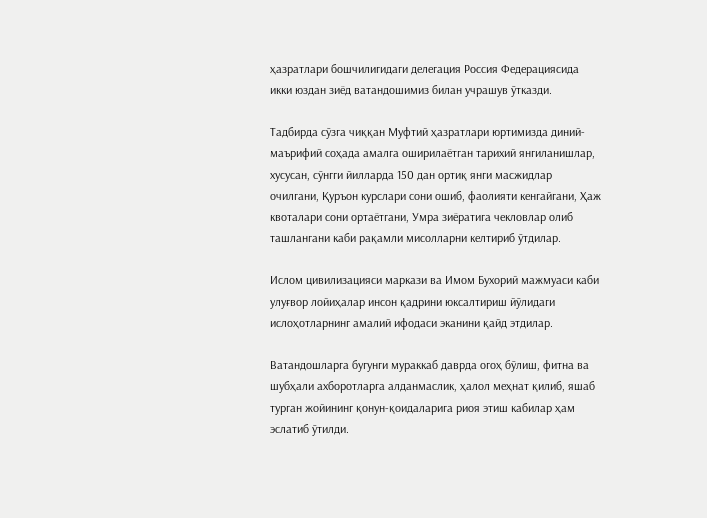ҳазратлари бошчилигидаги делегация Россия Федерациясида икки юздан зиёд ватандошимиз билан учрашув ўтказди.

Тадбирда сўзга чиққан Муфтий ҳазратлари юртимизда диний-маърифий соҳада амалга оширилаётган тарихий янгиланишлар, хусусан, сўнгги йилларда 150 дан ортиқ янги масжидлар очилгани, Қуръон курслари сони ошиб, фаолияти кенгайгани, Ҳаж квоталари сони ортаётгани, Умра зиёратига чекловлар олиб ташлангани каби рақамли мисолларни келтириб ўтдилар.

Ислом цивилизацияси маркази ва Имом Бухорий мажмуаси каби улуғвор лойиҳалар инсон қадрини юксалтириш йўлидаги ислоҳотларнинг амалий ифодаси эканини қайд этдилар.

Ватандошларга бугунги мураккаб даврда огоҳ бўлиш, фитна ва шубҳали ахборотларга алданмаслик, ҳалол меҳнат қилиб, яшаб турган жойининг қонун-қоидаларига риоя этиш кабилар ҳам эслатиб ўтилди.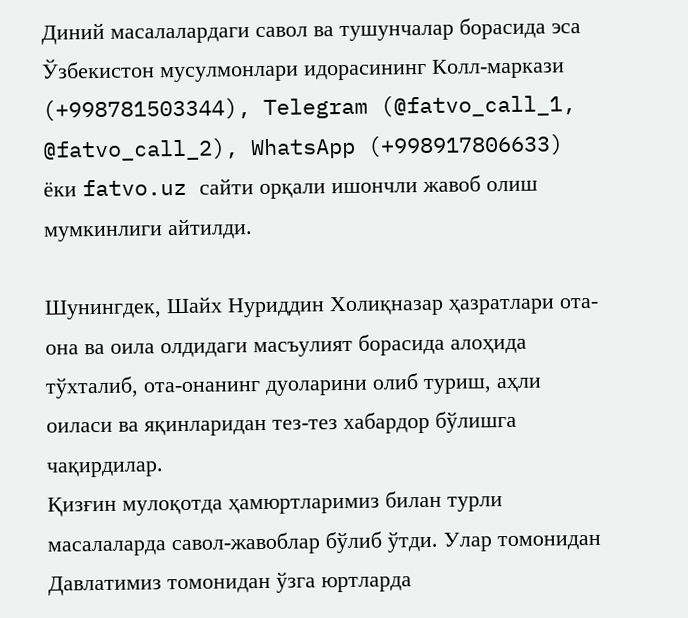Диний масалалардаги савол ва тушунчалар борасида эса Ўзбекистон мусулмонлари идорасининг Колл-маркази (+998781503344), Telegram (@fatvo_call_1, @fatvo_call_2), WhatsApp (+998917806633) ёки fatvo.uz сайти орқали ишончли жавоб олиш мумкинлиги айтилди.

Шунингдек, Шайх Нуриддин Холиқназар ҳазратлари ота-она ва оила олдидаги масъулият борасида алоҳида тўхталиб, ота-онанинг дуоларини олиб туриш, аҳли оиласи ва яқинларидан тез-тез хабардор бўлишга чақирдилар.
Қизғин мулоқотда ҳамюртларимиз билан турли масалаларда савол-жавоблар бўлиб ўтди. Улар томонидан Давлатимиз томонидан ўзга юртларда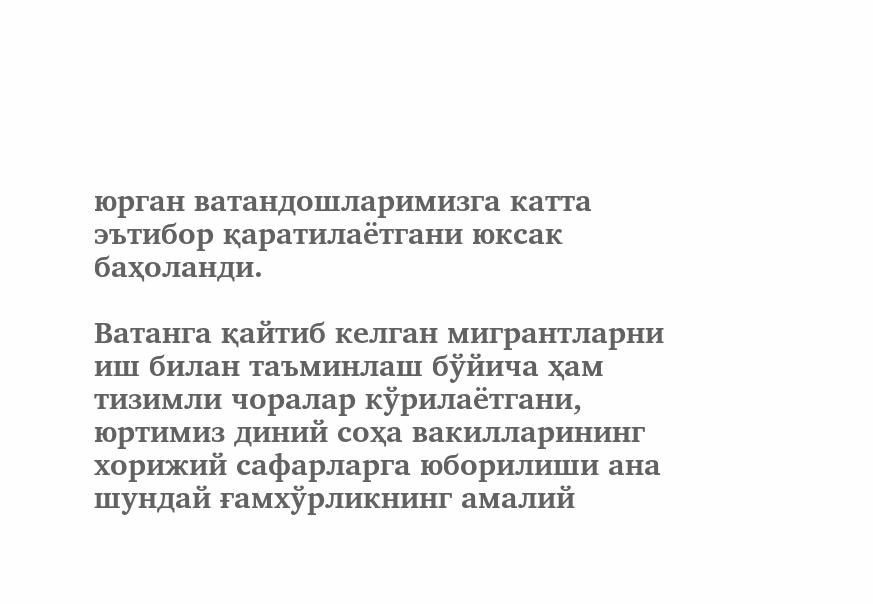юрган ватандошларимизга катта эътибор қаратилаётгани юксак баҳоланди.

Ватанга қайтиб келган мигрантларни иш билан таъминлаш бўйича ҳам тизимли чоралар кўрилаётгани, юртимиз диний соҳа вакилларининг хорижий сафарларга юборилиши ана шундай ғамхўрликнинг амалий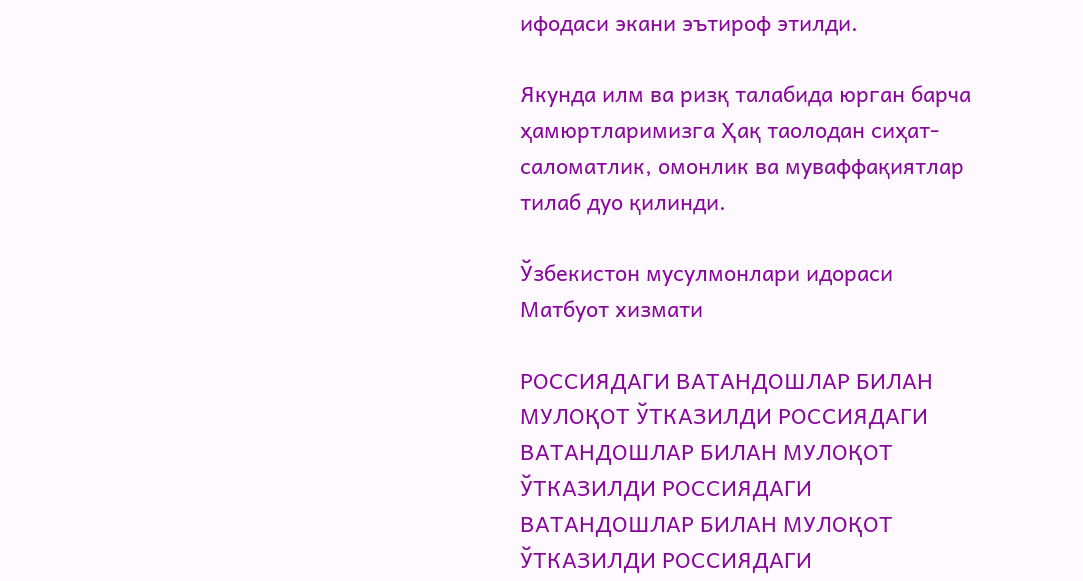ифодаси экани эътироф этилди.

Якунда илм ва ризқ талабида юрган барча ҳамюртларимизга Ҳақ таолодан сиҳат-саломатлик, омонлик ва муваффақиятлар тилаб дуо қилинди.

Ўзбекистон мусулмонлари идораси
Матбуот хизмати

РОССИЯДАГИ ВАТАНДОШЛАР БИЛАН МУЛОҚОТ ЎТКАЗИЛДИ РОССИЯДАГИ ВАТАНДОШЛАР БИЛАН МУЛОҚОТ ЎТКАЗИЛДИ РОССИЯДАГИ ВАТАНДОШЛАР БИЛАН МУЛОҚОТ ЎТКАЗИЛДИ РОССИЯДАГИ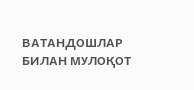ВАТАНДОШЛАР БИЛАН МУЛОҚОТ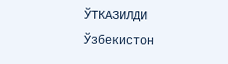ЎТКАЗИЛДИ
Ўзбекистон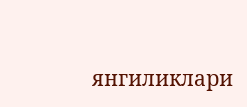янгиликлари